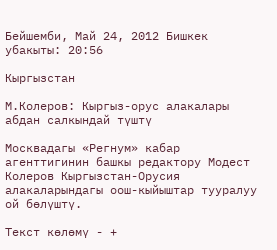Бейшемби, Май 24, 2012 Бишкек убакыты: 20:56

Кыргызстан

М.Колеров: Кыргыз-орус алакалары абдан салкындай түштү

Москвадагы «Регнум» кабар агенттигинин башкы редактору Модест Колеров Кыргызстан-Орусия алакаларындагы оош-кыйыштар тууралуу ой бөлүштү.

Текст көлөмү - +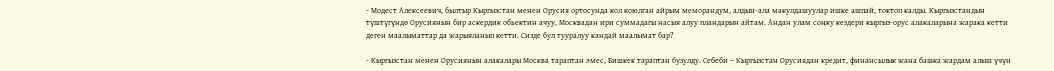- Модест Алексеевич, былтыр Кыргызстан менен Орусия ортосунда кол коюлган айрым меморандум, алдын-ала макулдашуулар ишке ашпай, токтоп калды. Кыргызстандын түштүгүндө Орусиянын бир аскердик обьектин ачуу, Москвадан ири суммадагы насыя алуу пландарын айтам. Андан улам соңку кездери кыргыз-орус алакаларына жарака кетти деген маалыматтар да жарыяланып кетти. Сизде бул тууралуу кандай маалымат бар?

- Кыргызстан менен Орусиянын алакалары Москва тараптан эмес, Бишкек тараптан бузулду. Себеби – Кыргызстан Орусиядан кредит, финансылык жана башка жардам алыш үчүн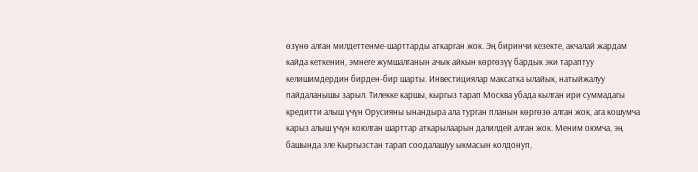өзүнө алган милдеттенме-шарттарды аткарган жок. Эң биринчи кезекте, акчалай жардам кайда кеткенин, эмнеге жумшалганын ачык айкын көргөзүү бардык эки тараптуу келишимдердин бирден-бир шарты. Инвестициялар максатка ылайык, натыйжалуу пайдаланышы зарыл. Тилекке каршы, кыргыз тарап Москва убада кылган ири суммадагы кредитти алыш үчүн Орусияны ынандыра ала турган планын көргөзө алган жок, ага кошумча карыз алыш үчүн коюлган шарттар аткарылаарын далилдей алган жок. Меним оюмча, эң башында эле Кыргызстан тарап соодалашуу ыкмасын колдонуп,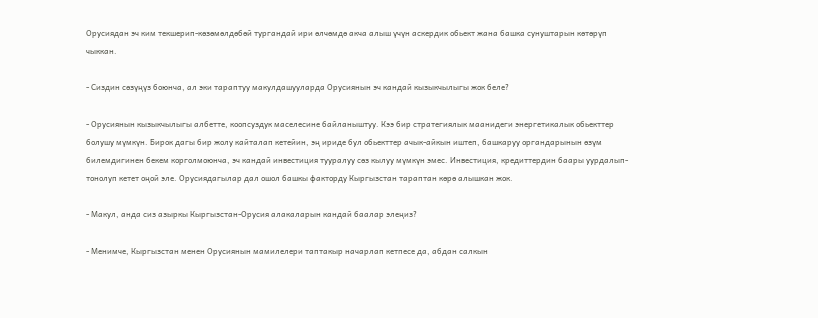Орусиядан эч ким текшерип-көзөмөлдөбөй тургандай ири өлчөмдө акча алыш үчүн аскердик обьект жана башка сунуштарын көтөрүп чыккан.

- Сиздин сөзүңүз боюнча, ал эки тараптуу макулдашууларда Орусиянын эч кандай кызыкчылыгы жок беле?

- Орусиянын кызыкчылыгы албетте, коопсуздук маселесине байланыштуу. Кээ бир стратегиялык маанидеги энергетикалык обьекттер болушу мүмкүн. Бирок дагы бир жолу кайталап кетейин, эң ириде бул обьекттер ачык-айкын иштеп, башкаруу органдарынын өзүм билемдигинен бекем корголмоюнча, эч кандай инвестиция тууралуу сөз кылуу мүмкүн эмес. Инвестиция, кредиттердин баары уурдалып-тонолуп кетет оңой эле. Орусиядагылар дал ошол башкы факторду Кыргызстан тараптан көрө алышкан жок.

- Макул, анда сиз азыркы Кыргызстан-Орусия алакаларын кандай баалар элеңиз?

- Менимче, Кыргызстан менен Орусиянын мамилелери таптакыр начарлап кетпесе да, абдан салкын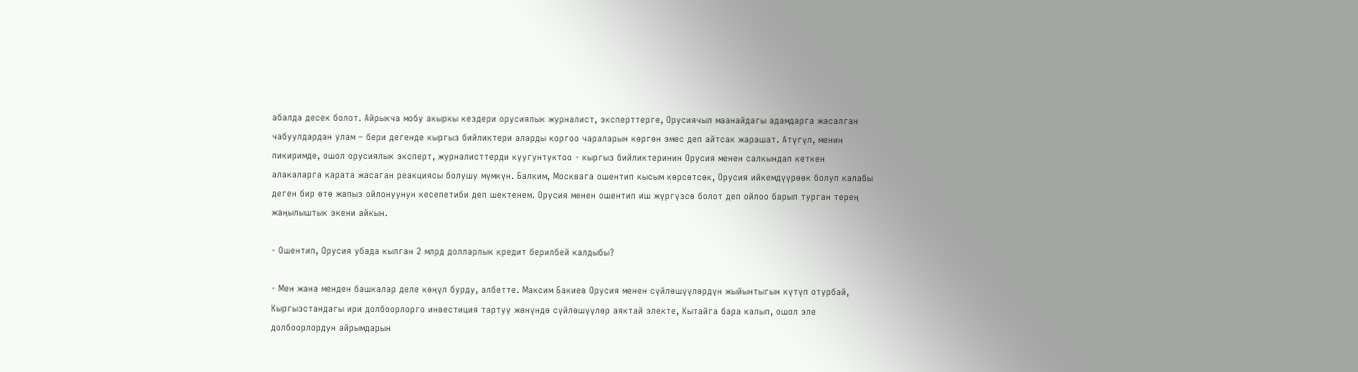абалда десек болот. Айрыкча мобу акыркы кездери орусиялык журналист, эксперттерге, Орусиячыл маанайдагы адамдарга жасалган чабуулдардан улам – бери дегенде кыргыз бийликтери аларды коргоо чараларын көргөн эмес деп айтсак жарашат. Атүгүл, менин пикиримде, ошол орусиялык эксперт, журналисттерди куугунтуктоо - кыргыз бийликтеринин Орусия менен салкындап кеткен алакаларга карата жасаган реакциясы болушу мүмкүн. Балким, Москвага ошентип кысым көрсөтсөк, Орусия ийкемдүүрөөк болуп калабы деген бир өтө жапыз ойлонуунун кесепетиби деп шектенем. Орусия менен ошентип иш жүргүзсө болот деп ойлоо барып турган терең жаңылыштык экени айкын.

- Ошентип, Орусия убада кылган 2 млрд долларлык кредит берилбей калдыбы?

- Мен жана менден башкалар деле көңүл бурду, албетте. Максим Бакиев Орусия менен сүйлөшүүлөрдүн жыйынтыгын күтүп отурбай, Кыргызстандагы ири долбоорлорго инвестиция тартуу жөнүндө сүйлөшүүлөр аяктай электе, Кытайга бара калып, ошол эле долбоорлордун айрымдарын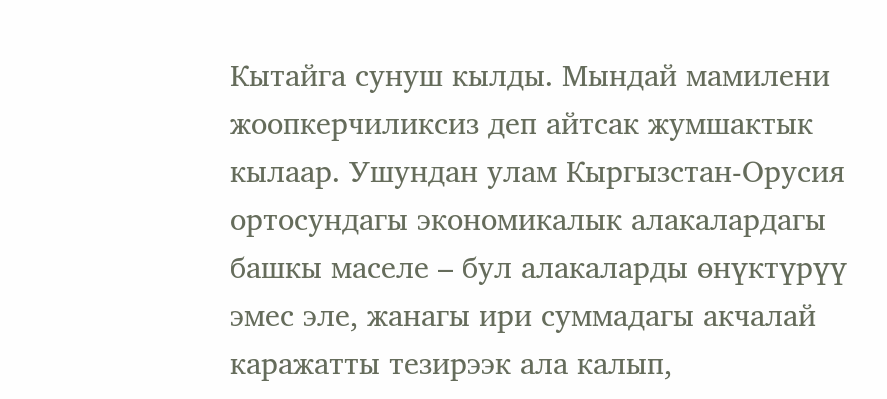Кытайга сунуш кылды. Мындай мамилени жоопкерчиликсиз деп айтсак жумшактык кылаар. Ушундан улам Кыргызстан-Орусия ортосундагы экономикалык алакалардагы башкы маселе – бул алакаларды өнүктүрүү эмес эле, жанагы ири суммадагы акчалай каражатты тезирээк ала калып,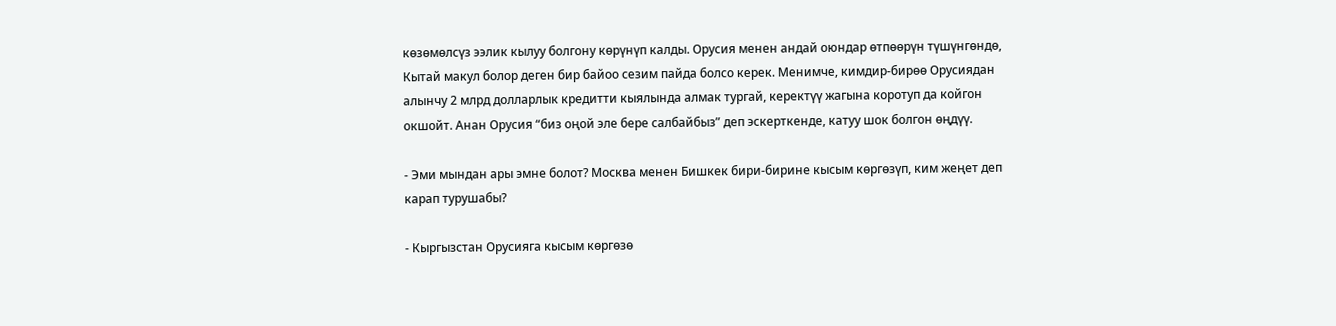көзөмөлсүз ээлик кылуу болгону көрүнүп калды. Орусия менен андай оюндар өтпөөрүн түшүнгөндө, Кытай макул болор деген бир байоо сезим пайда болсо керек. Менимче, кимдир-бирөө Орусиядан алынчу 2 млрд долларлык кредитти кыялында алмак тургай, керектүү жагына коротуп да койгон окшойт. Анан Орусия “биз оңой эле бере салбайбыз” деп эскерткенде, катуу шок болгон өңдүү.

- Эми мындан ары эмне болот? Москва менен Бишкек бири-бирине кысым көргөзүп, ким жеңет деп карап турушабы?

- Кыргызстан Орусияга кысым көргөзө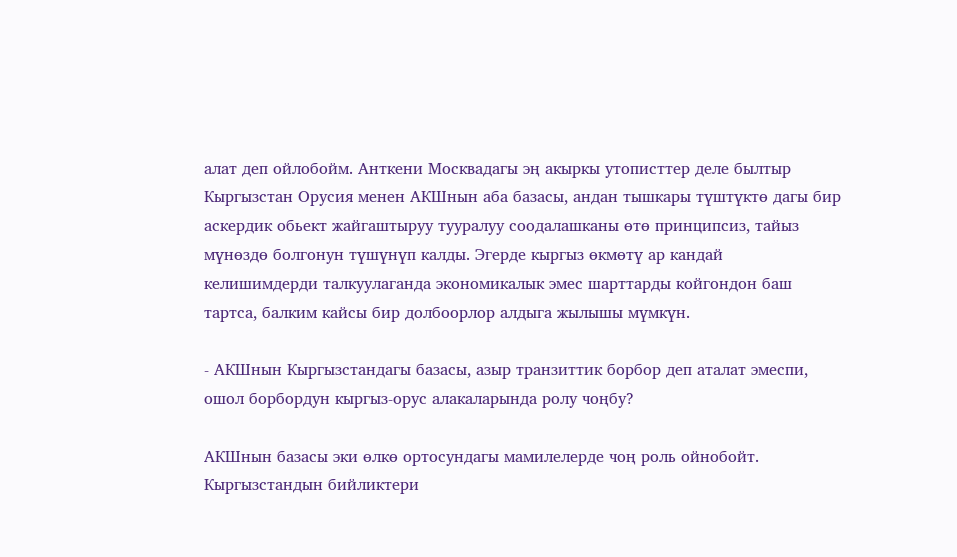алат деп ойлобойм. Анткени Москвадагы эң акыркы утописттер деле былтыр Кыргызстан Орусия менен АКШнын аба базасы, андан тышкары түштүктө дагы бир аскердик обьект жайгаштыруу тууралуу соодалашканы өтө принципсиз, тайыз мүнөздө болгонун түшүнүп калды. Эгерде кыргыз өкмөтү ар кандай келишимдерди талкуулаганда экономикалык эмес шарттарды койгондон баш тартса, балким кайсы бир долбоорлор алдыга жылышы мүмкүн.

- АКШнын Кыргызстандагы базасы, азыр транзиттик борбор деп аталат эмеспи, ошол борбордун кыргыз-орус алакаларында ролу чоңбу?

АКШнын базасы эки өлкө ортосундагы мамилелерде чоң роль ойнобойт. Кыргызстандын бийликтери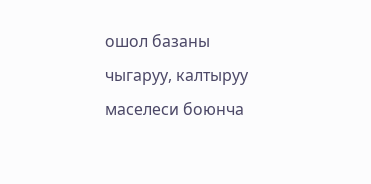ошол базаны чыгаруу, калтыруу маселеси боюнча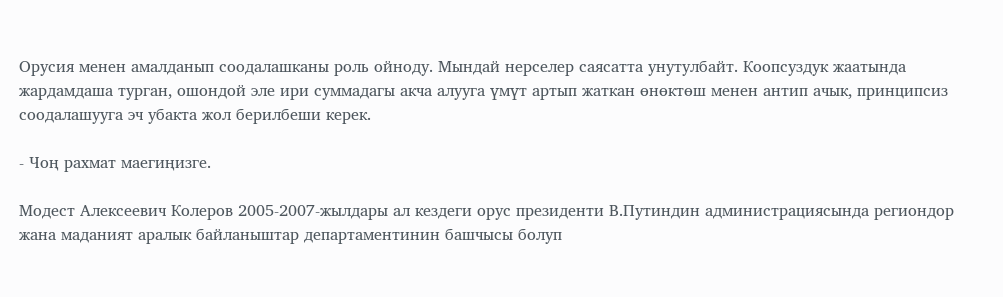Орусия менен амалданып соодалашканы роль ойноду. Мындай нерселер саясатта унутулбайт. Коопсуздук жаатында жардамдаша турган, ошондой эле ири суммадагы акча алууга үмүт артып жаткан өнөктөш менен антип ачык, принципсиз соодалашууга эч убакта жол берилбеши керек.

- Чоң рахмат маегиңизге.

Модест Алексеевич Колеров 2005-2007-жылдары ал кездеги орус президенти В.Путиндин администрациясында региондор жана маданият аралык байланыштар департаментинин башчысы болуп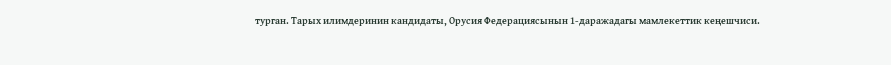турган. Тарых илимдеринин кандидаты, Орусия Федерациясынын 1-даражадагы мамлекеттик кеңешчиси.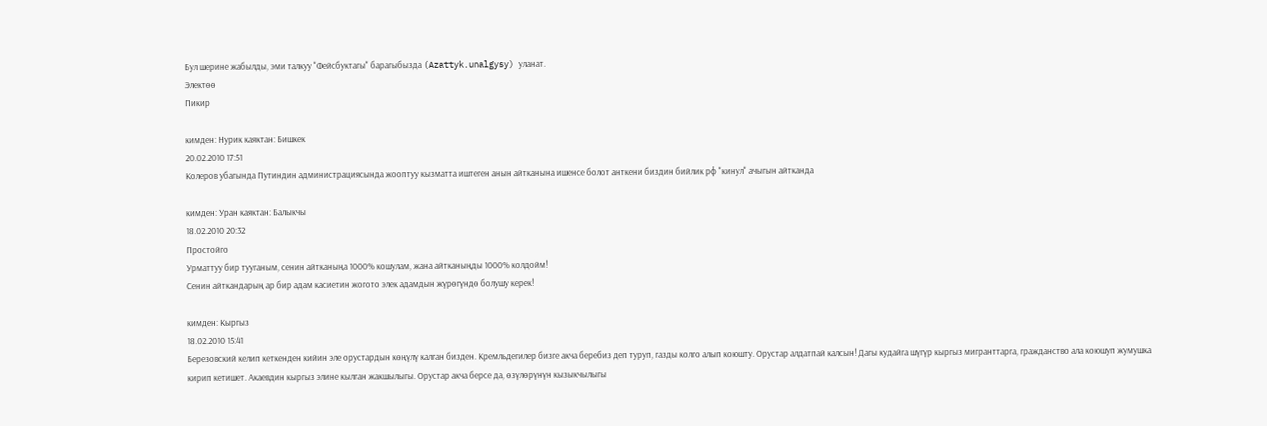Бул шерине жабылды, эми талкуу "Фейсбуктагы" барагыбызда (Azattyk.unalgysy) уланат.
Электөө
Пикир

кимден: Нурик каяктан: Бишкек
20.02.2010 17:51
Колеров убагында Путиндин администрациясында жооптуу кызматта иштеген анын айтканына ишенсе болот анткени биздин бийлик рф "кинул" ачыгын айтканда

кимден: Уран каяктан: Балыкчы
18.02.2010 20:32
Простойго
Урматтуу бир тууганым, сенин айтканыңа 1000% кошулам, жана айтканыңды 1000% колдойм!
Сенин айткандарың ар бир адам касиетин жогото элек адамдын жүрөгүндө болушу керек!

кимден: Кыргыз
18.02.2010 15:41
Березовский келип кеткенден кийин эле орустардын көңүлү калган бизден. Кремльдегилер бизге акча беребиз деп туруп, газды колго алып коюшту. Орустар алдатпай калсын! Дагы кудайга шүгүр кыргыз мигранттарга, гражданство ала коюшуп жумушка кирип кетишет. Акаевдин кыргыз элине кылган жакшылыгы. Орустар акча берсе да, өзүлөрүнүн кызыкчылыгы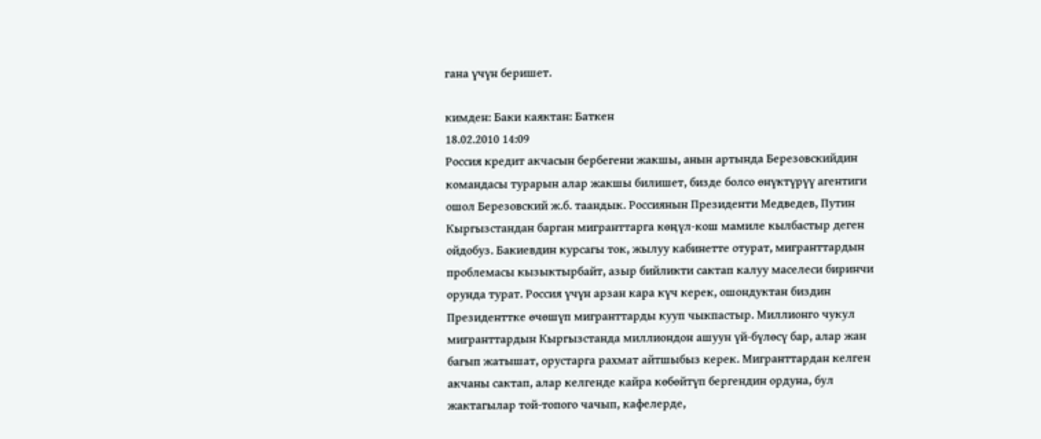гана үчүн беришет.

кимден: Баки каяктан: Баткен
18.02.2010 14:09
Россия кредит акчасын бербегени жакшы, анын артында Березовскийдин командасы турарын алар жакшы билишет, бизде болсо өнүктүрүү агентиги ошол Березовский ж.б. таандык. Россиянын Президенти Медведев, Путин Кыргызстандан барган мигранттарга көңүл-кош мамиле кылбастыр деген ойдобуз. Бакиевдин курсагы ток, жылуу кабинетте отурат, мигранттардын проблемасы кызыктырбайт, азыр бийликти сактап калуу маселеси биринчи орунда турат. Россия үчүн арзан кара күч керек, ошондуктан биздин Президенттке өчөшүп мигранттарды кууп чыкпастыр. Миллионго чукул мигранттардын Кыргызстанда миллиондон ашуун үй-бүлөсү бар, алар жан багып жатышат, орустарга рахмат айтшыбыз керек. Мигранттардан келген акчаны сактап, алар келгенде кайра көбөйтүп бергендин ордуна, бул жактагылар той-топого чачып, кафелерде,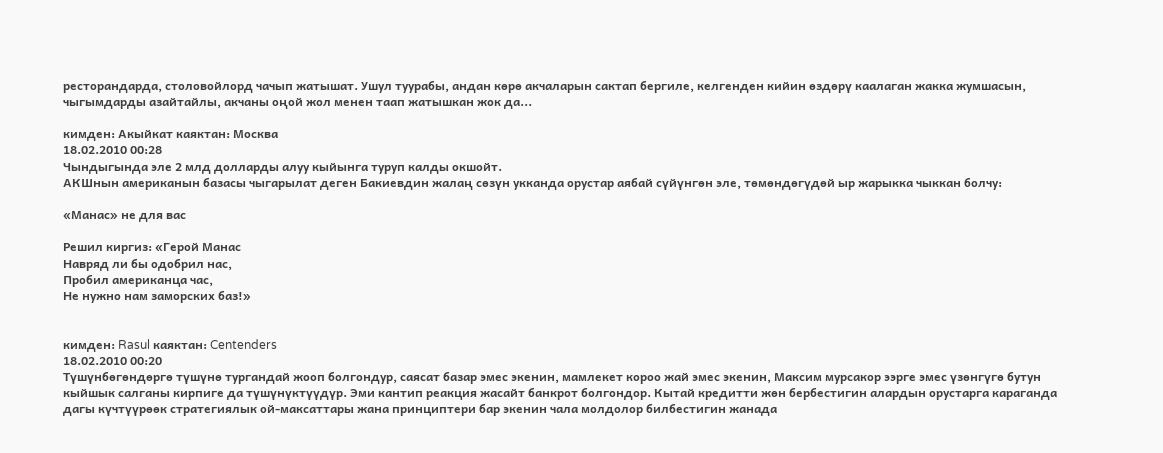ресторандарда, столовойлорд чачып жатышат. Ушул туурабы, андан көрө акчаларын сактап бергиле, келгенден кийин өздөрү каалаган жакка жумшасын, чыгымдарды азайтайлы, акчаны оңой жол менен таап жатышкан жок да...

кимден: Акыйкат каяктан: Москва
18.02.2010 00:28
Чындыгында эле 2 млд долларды алуу кыйынга туруп калды окшойт.
АКШнын американын базасы чыгарылат деген Бакиевдин жалаң сөзүн укканда орустар аябай сүйүнгөн эле, төмөндөгүдөй ыр жарыкка чыккан болчу:

«Манас» не для вас

Решил киргиз: «Герой Манас
Навряд ли бы одобрил нас,
Пробил американца час,
Не нужно нам заморских баз!»


кимден: Rasul каяктан: Centenders
18.02.2010 00:20
Түшүнбөгөндөргө түшүнө тургандай жооп болгондур, саясат базар эмес экенин, мамлекет короо жай эмес экенин, Максим мурсакор ээрге эмес үзөнгүгө бутун кыйшык салганы кирпиге да түшүнүктүүдүр. Эми кантип реакция жасайт банкрот болгондор. Кытай кредитти жөн бербестигин алардын орустарга караганда дагы күчтүүрөөк стратегиялык ой-максаттары жана принциптери бар экенин чала молдолор билбестигин жанада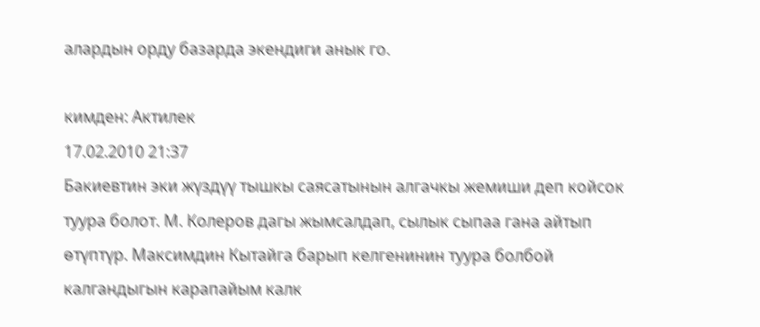алардын орду базарда экендиги анык го.

кимден: Актилек
17.02.2010 21:37
Бакиевтин эки жүздүү тышкы саясатынын алгачкы жемиши деп койсок
туура болот. М. Колеров дагы жымсалдап, сылык сыпаа гана айтып өтүптүр. Максимдин Кытайга барып келгенинин туура болбой калгандыгын карапайым калк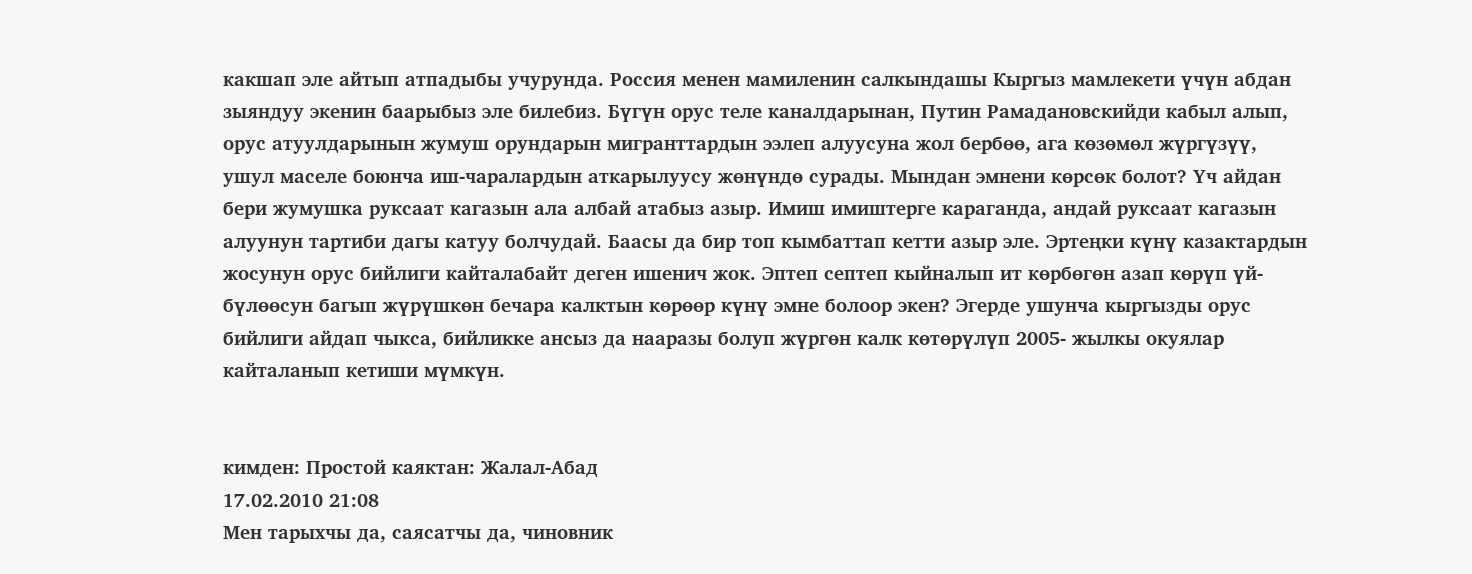какшап эле айтып атпадыбы учурунда. Россия менен мамиленин салкындашы Кыргыз мамлекети үчүн абдан зыяндуу экенин баарыбыз эле билебиз. Бүгүн орус теле каналдарынан, Путин Рамадановскийди кабыл алып, орус атуулдарынын жумуш орундарын мигранттардын ээлеп алуусуна жол бербөө, ага көзөмөл жүргүзүү, ушул маселе боюнча иш-чаралардын аткарылуусу жөнүндө сурады. Мындан эмнени көрсөк болот? Үч айдан бери жумушка руксаат кагазын ала албай атабыз азыр. Имиш имиштерге караганда, андай руксаат кагазын алуунун тартиби дагы катуу болчудай. Баасы да бир топ кымбаттап кетти азыр эле. Эртеңки күнү казактардын жосунун орус бийлиги кайталабайт деген ишенич жок. Эптеп септеп кыйналып ит көрбөгөн азап көрүп үй-бүлөөсун багып жүрүшкөн бечара калктын көрөөр күнү эмне болоор экен? Эгерде ушунча кыргызды орус бийлиги айдап чыкса, бийликке ансыз да нааразы болуп жүргөн калк көтөрүлүп 2005- жылкы окуялар кайталанып кетиши мүмкүн.


кимден: Простой каяктан: Жалал-Абад
17.02.2010 21:08
Мен тарыхчы да, саясатчы да, чиновник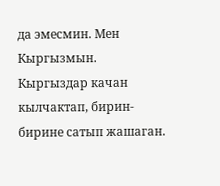да эмесмин. Мен Кыргызмын. Кыргыздар качан кылчактап, бирин-бирине сатып жашаган.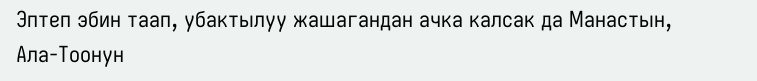Эптеп эбин таап, убактылуу жашагандан ачка калсак да Манастын, Ала-Тоонун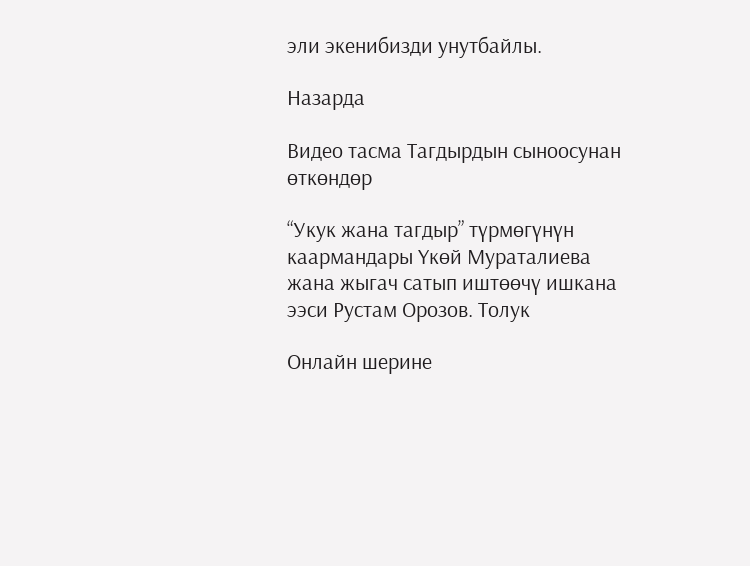эли экенибизди унутбайлы.

Назарда

Видео тасма Тагдырдын сыноосунан өткөндөр

“Укук жана тагдыр” түрмөгүнүн каармандары Үкөй Мураталиева жана жыгач сатып иштөөчү ишкана ээси Рустам Орозов. Толук

Онлайн шерине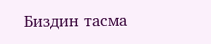Биздин тасма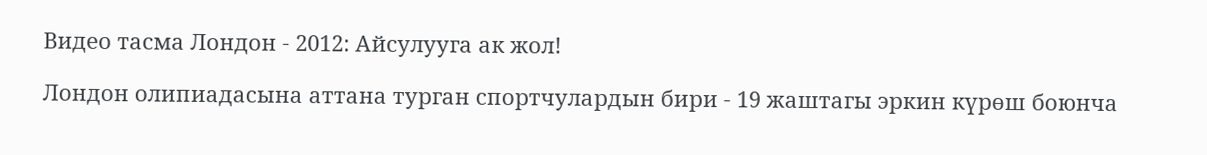Видео тасма Лондон - 2012: Айсулууга ак жол!

Лондон олипиадасына аттана турган спортчулардын бири - 19 жаштагы эркин күрөш боюнча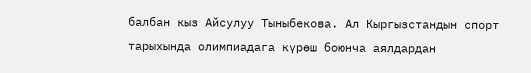балбан кыз Айсулуу Тыныбекова. Ал Кыргызстандын спорт тарыхында олимпиадага күрөш боюнча аялдардан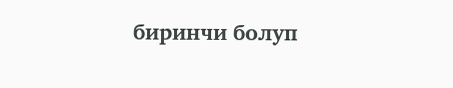биринчи болуп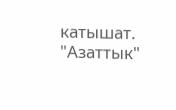катышат. "Азаттык"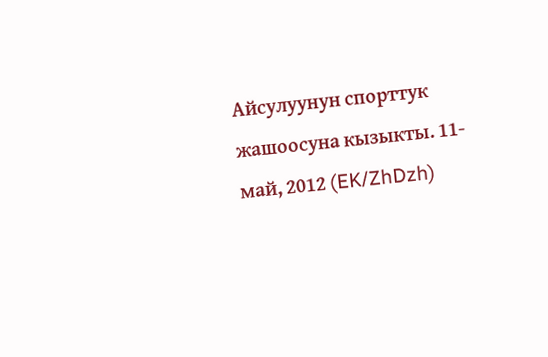Айсулуунун спорттук жашоосуна кызыкты. 11-май, 2012 (EK/ZhDzh)